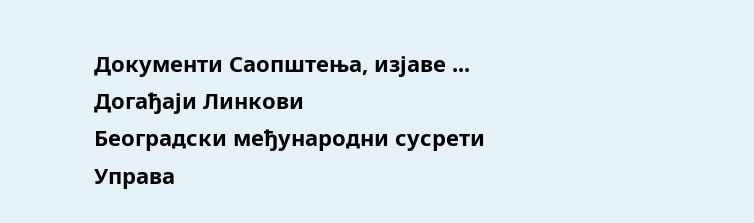Документи Саопштења, изјаве ... Догађаји Линкови
Београдски међународни сусрети Управа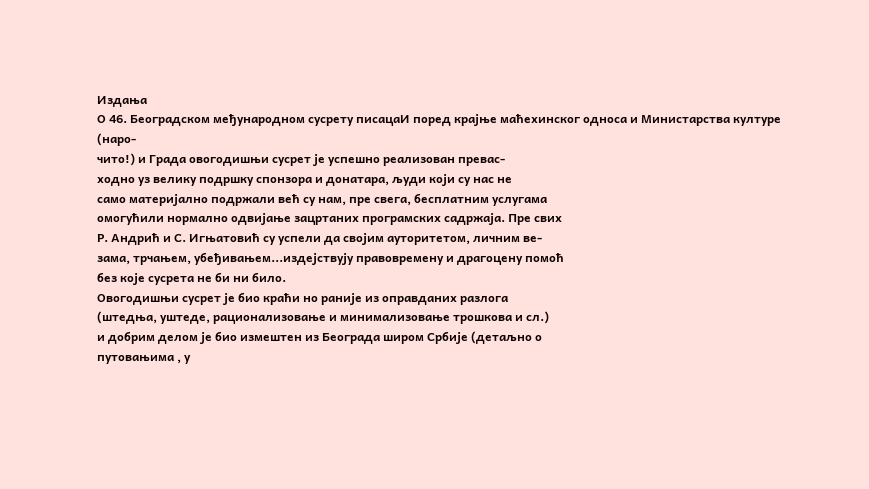Издања
О 46. Београдском међународном сусрету писацаИ поред крајње маћехинског односа и Министарства културе (наро-
чито!) и Града овогодишњи сусрет је успешно реализован превас-
ходно уз велику подршку спонзора и донатара, људи који су нас не
само материјално подржали већ су нам, пре свега, бесплатним услугама
омогућили нормално одвијање зацртаних програмских садржаја. Пре свих
Р. Андрић и С. Игњатовић су успели да својим ауторитетом, личним ве-
зама, трчањем, убеђивањем...издејствују правовремену и драгоцену помоћ
без које сусрета не би ни било.
Овогодишњи сусрет је био краћи но раније из оправданих разлога
(штедња, уштеде, рационализовање и минимализовање трошкова и сл.)
и добрим делом је био измештен из Београда широм Србије (детаљно о
путовањима , у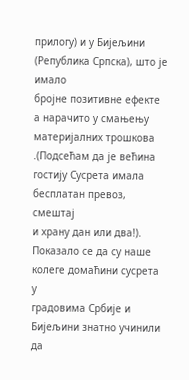прилогу) и у Бијељини (Република Српска), што је имало
бројне позитивне ефекте а нарачито у смањењу материјалних трошкова
.(Подсећам да је већина гостију Сусрета имала бесплатан превоз, смештај
и храну дан или два!). Показало се да су наше колеге домаћини сусрета у
градовима Србије и Бијељини знатно учинили да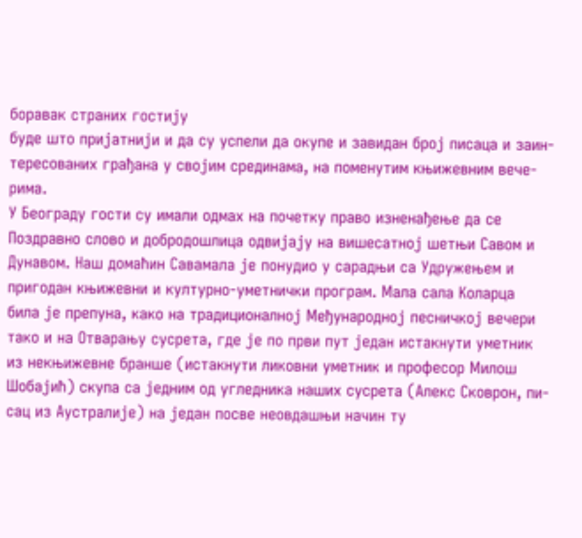боравак страних гостију
буде што пријатнији и да су успели да окупе и завидан број писаца и заин-
тересованих грађана у својим срединама, на поменутим књижевним вече-
рима.
У Београду гости су имали одмах на почетку право изненађење да се
Поздравно слово и добродошлица одвијају на вишесатној шетњи Савом и
Дунавом. Наш домаћин Савамала је понудио у сарадњи са Удружењем и
пригодан књижевни и културно-уметнички програм. Мала сала Коларца
била је препуна, како на традиционалној Међународној песничкој вечери
тако и на Отварању сусрета, где је по први пут један истакнути уметник
из некњижевне бранше (истакнути ликовни уметник и професор Милош
Шобајић) скупа са једним од угледника наших сусрета (Алекс Сковрон, пи-
сац из Аустралије) на један посве неовдашњи начин ту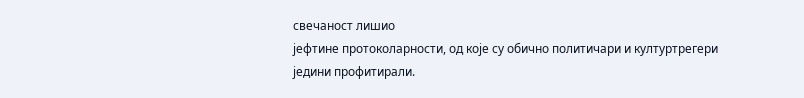свечаност лишио
јефтине протоколарности, од које су обично политичари и културтрегери
једини профитирали.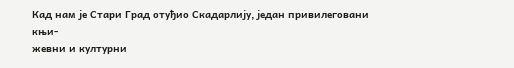Кад нам је Стари Град отуђио Скадарлију, један привилеговани књи-
жевни и културни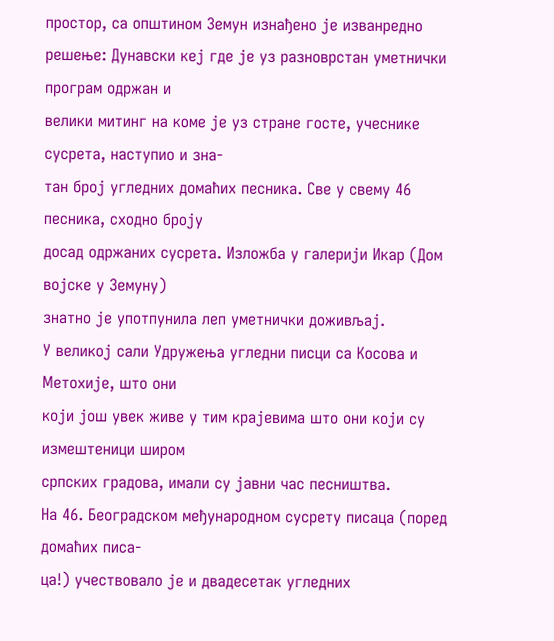простор, са општином Земун изнађено је изванредно
решење: Дунавски кеј где је уз разноврстан уметнички програм одржан и
велики митинг на коме је уз стране госте, учеснике сусрета, наступио и зна-
тан број угледних домаћих песника. Све у свему 46 песника, сходно броју
досад одржаних сусрета. Изложба у галерији Икар (Дом војске у Земуну)
знатно је употпунила леп уметнички доживљај.
У великој сали Удружења угледни писци са Косова и Метохије, што они
који још увек живе у тим крајевима што они који су измештеници широм
српских градова, имали су јавни час песништва.
На 46. Београдском међународном сусрету писаца (поред домаћих писа-
ца!) учествовало је и двадесетак угледних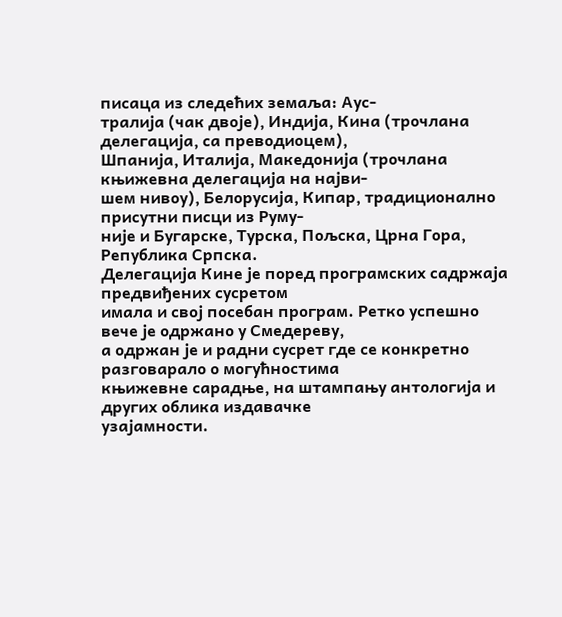писаца из следећих земаља: Аус-
тралија (чак двоје), Индија, Кина (трочлана делегација, са преводиоцем),
Шпанија, Италија, Македонија (трочлана књижевна делегација на најви-
шем нивоу), Белорусија, Кипар, традиционално присутни писци из Руму-
није и Бугарске, Турска, Пољска, Црна Гора, Република Српска.
Делегација Кине је поред програмских садржаја предвиђених сусретом
имала и свој посебан програм. Ретко успешно вече је одржано у Смедереву,
а одржан је и радни сусрет где се конкретно разговарало о могућностима
књижевне сарадње, на штампању антологија и других облика издавачке
узајамности.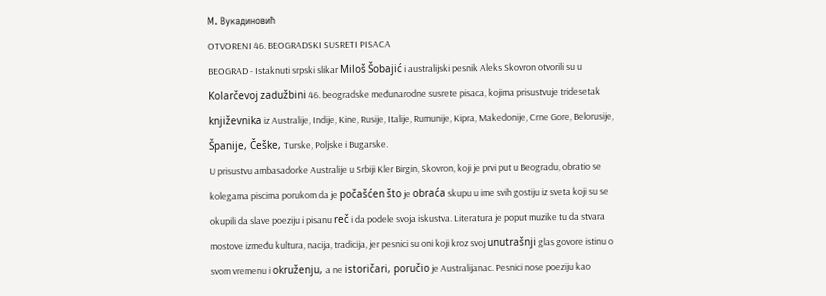М. Вукадиновић
OTVORENI 46. BEOGRADSKI SUSRETI PISACA
BEOGRAD - Istaknuti srpski slikar Miloš Šobajić i australijski pesnik Aleks Skovron otvorili su u Kolarčevoj zadužbini 46. beogradske međunarodne susrete pisaca, kojima prisustvuje tridesetak književnika iz Australije, Indije, Kine, Rusije, Italije, Rumunije, Kipra, Makedonije, Crne Gore, Belorusije, Španije, Češke, Turske, Poljske i Bugarske.
U prisustvu ambasadorke Australije u Srbiji Kler Birgin, Skovron, koji je prvi put u Beogradu, obratio se kolegama piscima porukom da je počašćen što je obraća skupu u ime svih gostiju iz sveta koji su se okupili da slave poeziju i pisanu reč i da podele svoja iskustva. Literatura je poput muzike tu da stvara mostove između kultura, nacija, tradicija, jer pesnici su oni koji kroz svoj unutrašnji glas govore istinu o svom vremenu i okruženju, a ne istoričari, poručio je Australijanac. Pesnici nose poeziju kao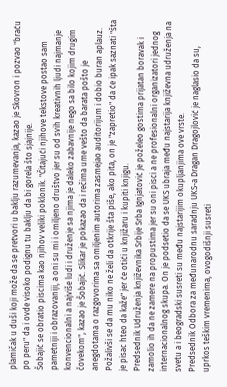plamičak u duši koji može da se pretvori u baklju razumevanja, kazao je Skovron i pozvao "braću po peru" da i ovde visoko podignu tu baklju da bi gorela što sjajnije.
Šobajić se obratio piscima kao njihov veliki poklonik. "Čitajući njihove tekstove postao sam pametniji i obrazovaniji, a oni su mi i omiljeno društvo jer su od svih kreativnih ljudi najmanje konvencionalni a najviše ludi i druženje sa njima je daleko zabavnije nego sa bilo kojim drugim čovekom", kazao je Šobajić. Slikar je pokazao da i rečima ume vešto da barata pošto je anegdotama o razgovorima sa omiljenim autorima zasmejao auditorijum i dobio buran aplauz. Požalivši se da mu niko ne želi da otkrije šta piše, ako pita, on je "zapretio" da će ipak saznati "šta je pisac hteo da kaže" jer će otići u knjižaru i kupiti knjigu.
Predsednik Udruženja književnika Srbije Srba Ignjatović je poželeo gostima prijatan boravak i zamolio ih da ne zamere na propustima jer su oni pisci a ne profesionalni organizatori jednog internacionalnog skupa. On je podsetio da se UKS ubraja među najstarija književna udruženja na svetu a i beogradski susreti su među najstarijim okupljanjima ove vrste.
Predsednik Odbora za međunarodnu saradnju UKS-a Dragan Dragojlović je naglasio da su, uprkos teškim vremenima, ovogodišnji susreti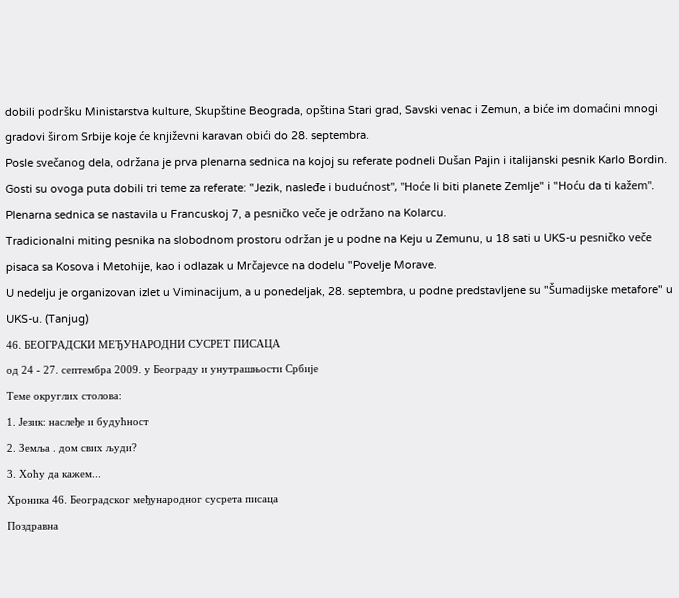dobili podršku Ministarstva kulture, Skupštine Beograda, opština Stari grad, Savski venac i Zemun, a biće im domaćini mnogi gradovi širom Srbije koje će književni karavan obići do 28. septembra.
Posle svečanog dela, održana je prva plenarna sednica na kojoj su referate podneli Dušan Pajin i italijanski pesnik Karlo Bordin. Gosti su ovoga puta dobili tri teme za referate: "Jezik, nasleđe i budućnost", "Hoće li biti planete Zemlje" i "Hoću da ti kažem".
Plenarna sednica se nastavila u Francuskoj 7, a pesničko veče je održano na Kolarcu.
Tradicionalni miting pesnika na slobodnom prostoru održan je u podne na Keju u Zemunu, u 18 sati u UKS-u pesničko veče pisaca sa Kosova i Metohije, kao i odlazak u Mrčajevce na dodelu "Povelje Morave.
U nedelju je organizovan izlet u Viminacijum, a u ponedeljak, 28. septembra, u podne predstavljene su "Šumadijske metafore" u UKS-u. (Tanjug)
46. БЕОГРАДСКИ МЕЂУНАРОДНИ СУСРЕТ ПИСАЦА
од 24 - 27. септембра 2009. у Београду и унутрашњости Србије
Теме округлих столова:
1. Језик: наслеђе и будућност
2. Земља . дом свих људи?
3. Хоћу да кажем...
Хроника 46. Београдског међународног сусрета писаца
Поздравна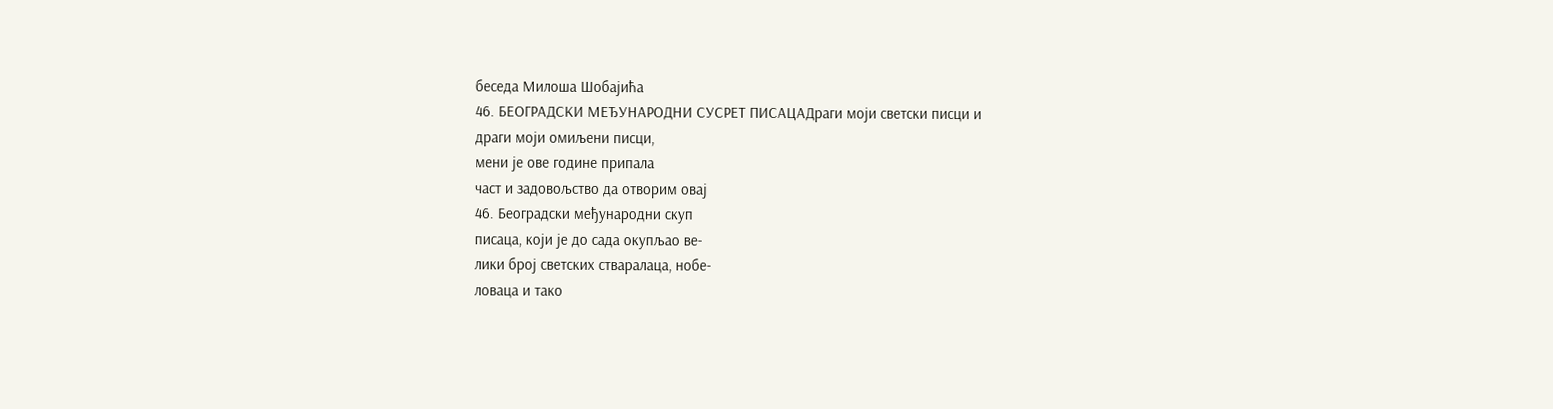беседа Милоша Шобајића
46. БЕОГРАДСКИ МЕЂУНАРОДНИ СУСРЕТ ПИСАЦАДраги моји светски писци и
драги моји омиљени писци,
мени је ове године припала
част и задовољство да отворим овај
46. Београдски међународни скуп
писаца, који је до сада окупљао ве-
лики број светских стваралаца, нобе-
ловаца и тако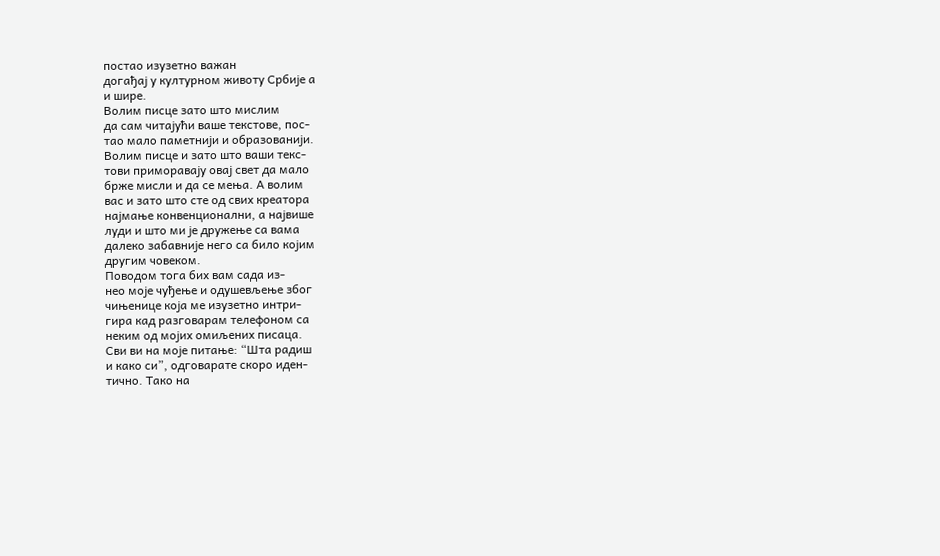постао изузетно важан
догађај у културном животу Србије а
и шире.
Волим писце зато што мислим
да сам читајући ваше текстове, пос-
тао мало паметнији и образованији.
Волим писце и зато што ваши текс-
тови приморавају овај свет да мало
брже мисли и да се мења. А волим
вас и зато што сте од свих креатора
најмање конвенционални, а највише
луди и што ми је дружење са вама
далеко забавније него са било којим
другим човеком.
Поводом тога бих вам сада из-
нео моје чуђење и одушевљење због
чињенице која ме изузетно интри-
гира кад разговарам телефоном са
неким од мојих омиљених писаца.
Сви ви на моје питање: “Шта радиш
и како си”, одговарате скоро иден-
тично. Тако на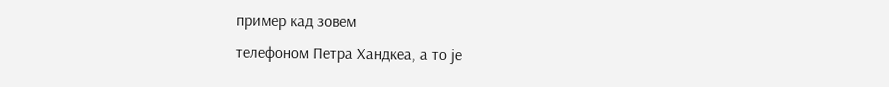пример кад зовем
телефоном Петра Хандкеа, а то је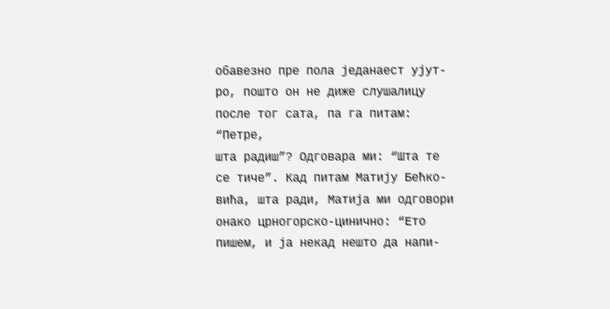обавезно пре пола једанаест ујут-
ро, пошто он не диже слушалицу
после тог сата, па га питам: “Петре,
шта радиш”? Одговара ми: “Шта те
се тиче”. Кад питам Матију Бећко-
вића, шта ради, Матија ми одговори
онако црногорско-цинично: “Ето
пишем, и ја некад нешто да напи-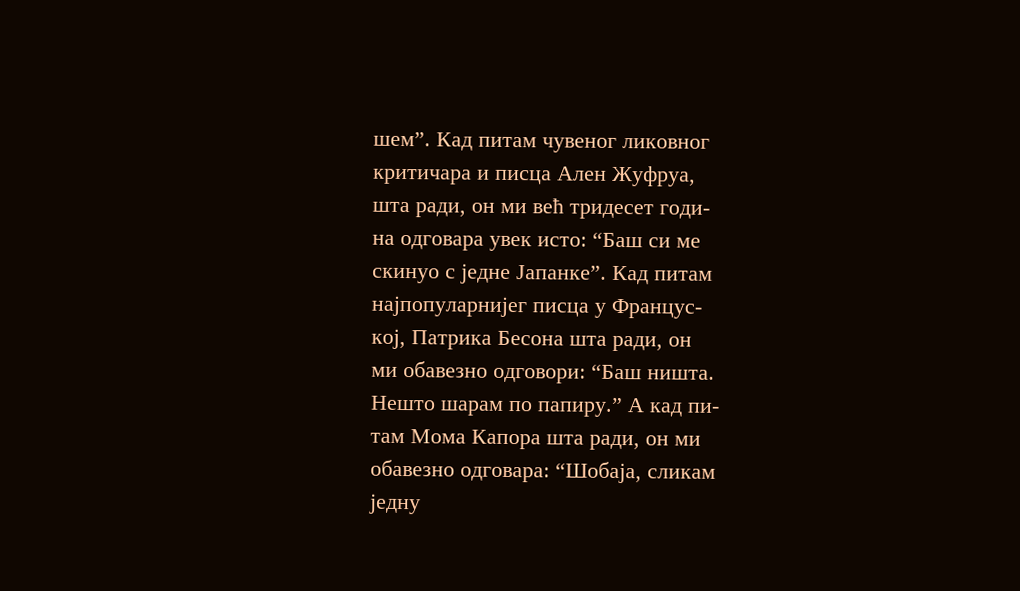шем”. Кад питам чувеног ликовног
критичара и писца Ален Жуфруа,
шта ради, он ми већ тридесет годи-
на одговара увек исто: “Баш си ме
скинуо с једне Јапанке”. Кад питам
најпопуларнијег писца у Францус-
кој, Патрика Бесона шта ради, он
ми обавезно одговори: “Баш ништа.
Нешто шарам по папиру.” А кад пи-
там Мома Капора шта ради, он ми
обавезно одговара: “Шобаја, сликам
једну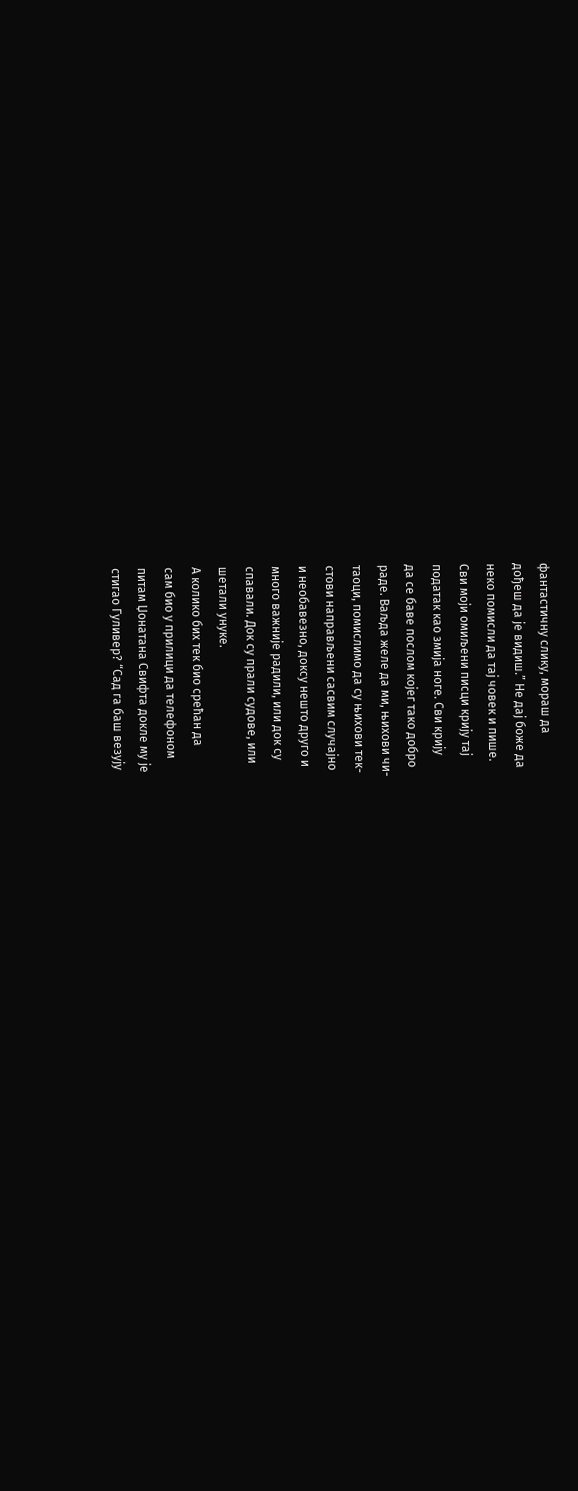фантастичну слику, мораш да
дођеш да је видиш.” Не дај боже да
неко помисли да тај човек и пише.
Сви моји омиљени писци крију тај
податак као змија ноге. Сви крију
да се баве послом којег тако добро
раде. Ваљда желе да ми, њихови чи-
таоци, помислимо да су њихови тек-
стови направљени сасвим случајно
и необавезно, доксу нешто друго и
много важније радили, или док су
спавали. Док су прали судове, или
шетали унуке.
А колико бих тек био срећан да
сам био у прилици да телефоном
питам Џонатана Свифта докле му је
стигао Гуливер? “Сад га баш везују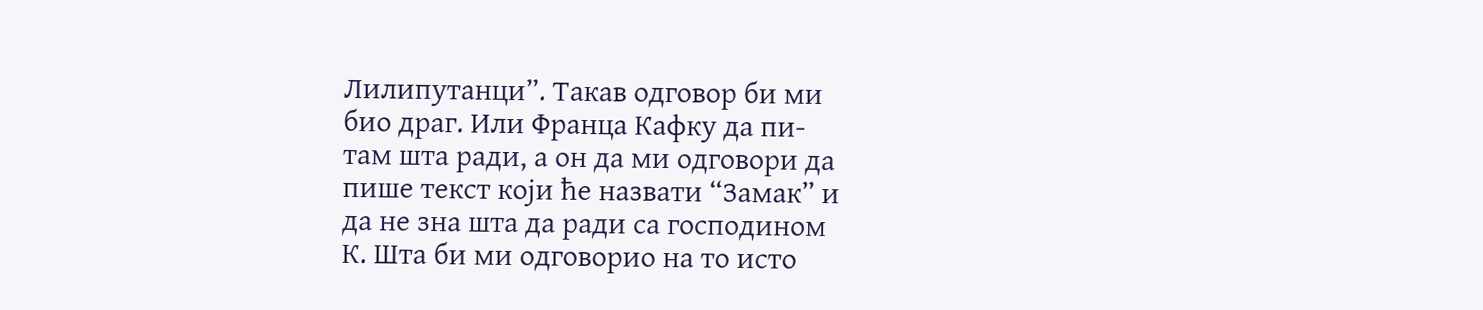Лилипутанци”. Такав одговор би ми
био драг. Или Франца Кафку да пи-
там шта ради, а он да ми одговори да
пише текст који ће назвати “Замак” и
да не зна шта да ради са господином
К. Шта би ми одговорио на то исто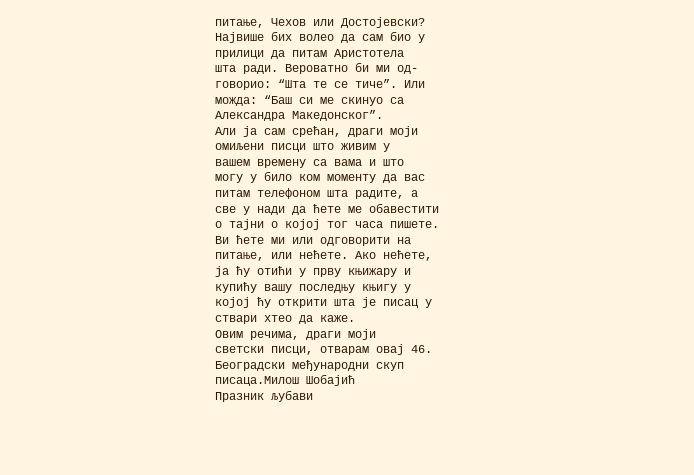питање, Чехов или Достојевски?
Највише бих волео да сам био у
прилици да питам Аристотела
шта ради. Вероватно би ми од-
говорио: “Шта те се тиче”. Или
можда: “Баш си ме скинуо са
Александра Македонског”.
Али ја сам срећан, драги моји
омиљени писци што живим у
вашем времену са вама и што
могу у било ком моменту да вас
питам телефоном шта радите, а
све у нади да ћете ме обавестити
о тајни о којој тог часа пишете.
Ви ћете ми или одговорити на
питање, или нећете. Ако нећете,
ја ћу отићи у прву књижару и
купићу вашу последњу књигу у
којој ћу открити шта је писац у
ствари хтео да каже.
Овим речима, драги моји
светски писци, отварам овај 46.
Београдски међународни скуп
писаца.Милош Шобајић
Празник љубави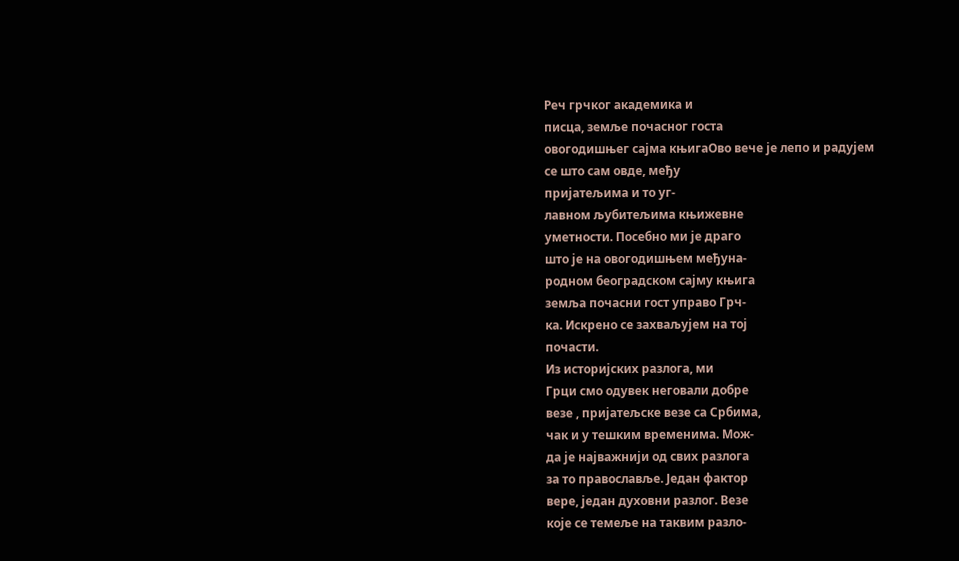Реч грчког академика и
писца, земље почасног госта
овогодишњег сајма књигаОво вече је лепо и радујем
се што сам овде, међу
пријатељима и то уг-
лавном љубитељима књижевне
уметности. Посебно ми је драго
што је на овогодишњем међуна-
родном београдском сајму књига
земља почасни гост управо Грч-
ка. Искрено се захваљујем на тој
почасти.
Из историјских разлога, ми
Грци смо одувек неговали добре
везе , пријатељске везе са Србима,
чак и у тешким временима. Мож-
да је најважнији од свих разлога
за то православље. Један фактор
вере, један духовни разлог. Везе
које се темеље на таквим разло-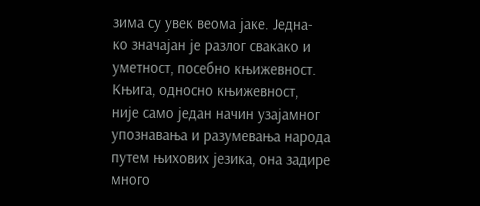зима су увек веома јаке. Једна-
ко значајан је разлог свакако и
уметност, посебно књижевност.
Књига, односно књижевност,
није само један начин узајамног
упознавања и разумевања народа
путем њихових језика, она задире
много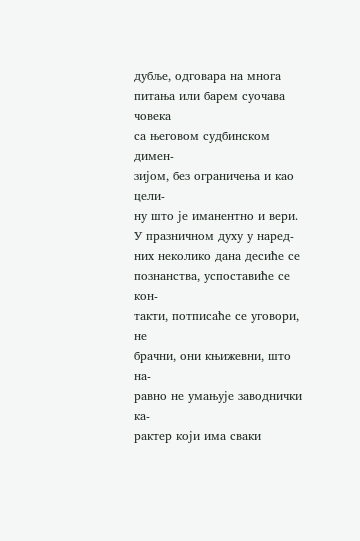дубље, одговара на многа
питања или барем суочава човека
са његовом судбинском димен-
зијом, без ограничења и као цели-
ну што је иманентно и вери.
У празничном духу у наред-
них неколико дана десиће се
познанства, успоставиће се кон-
такти, потписаће се уговори, не
брачни, они књижевни, што на-
равно не умањује заводнички ка-
рактер који има сваки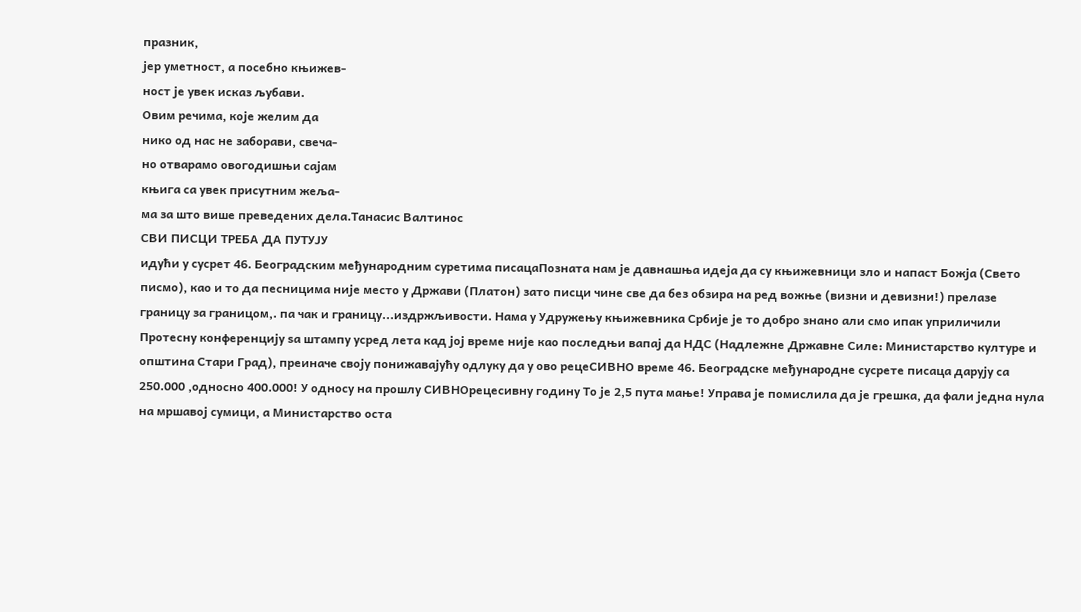празник,
јер уметност, а посебно књижев-
ност је увек исказ љубави.
Овим речима, које желим да
нико од нас не заборави, свеча-
но отварамо овогодишњи сајам
књига са увек присутним жеља-
ма за што више преведених дела.Танасис Валтинос
СВИ ПИСЦИ ТРЕБА ДА ПУТУЈУ
идући у сусрет 46. Београдским међународним суретима писацаПозната нам је давнашња идеја да су књижевници зло и напаст Божја (Свето писмо), као и то да песницима није место у Држави (Платон) зато писци чине све да без обзира на ред вожње (визни и девизни!) прелазе границу за границом,. па чак и границу...издржљивости. Нама у Удружењу књижевника Србије је то добро знано али смо ипак уприличили Протесну конференцију ѕа штампу усред лета кад јој време није као последњи вапај да НДС (Надлежне Државне Силе: Министарство културе и општина Стари Град), преиначе своју понижавајућу одлуку да у ово рецеСИВНО време 46. Београдске међународне сусрете писаца дарују са 250.000 ,односно 400.000! У односу на прошлу СИВНОрецесивну годину То је 2,5 пута мање! Управа је помислила да је грешка, да фали једна нула на мршавој сумици, а Министарство оста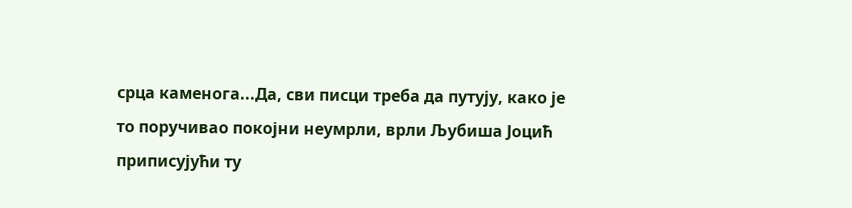срца каменога...Да, сви писци треба да путују, како је то поручивао покојни неумрли, врли Љубиша Јоцић приписујући ту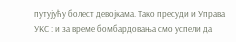путујућу болест девојкама. Тако пресуди и Управа УКС : и за време бомбардовања смо успели да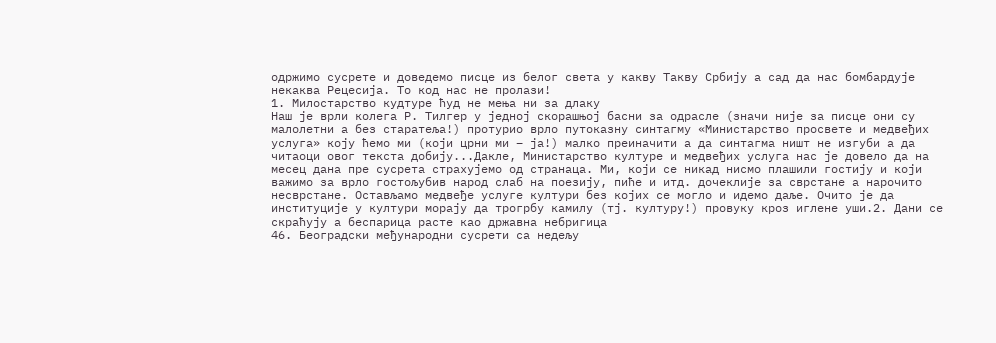одржимо сусрете и доведемо писце из белог света у какву Такву Србију а сад да нас бомбардује некаква Рецесија. То код нас не пролази!
1. Милостарство кудтуре ћуд не мења ни за длаку
Наш је врли колега Р. Тилгер у једној скорашњој басни за одрасле (значи није за писце они су малолетни а без старатеља!) протурио врло путоказну синтагму «Министарство просвете и медвеђих услуга» коју ћемо ми (који црни ми – ја!) малко преиначити а да синтагма ништ не изгуби а да читаоци овог текста добију...Дакле, Министарство културе и медвеђих услуга нас је довело да на месец дана пре сусрета страхујемо од странаца. Ми, који се никад нисмо плашили гостију и који важимо за врло гостољубив народ слаб на поезију, пиће и итд. дочеклије за сврстане а нарочито несврстане. Остављамо медвеђе услуге култури без којих се могло и идемо даље. Очито је да институције у култури морају да трогрбу камилу (тј. културу!) провуку кроз иглене уши.2. Дани се скраћују а беспарица расте као државна небригица
46. Београдски међународни сусрети са недељу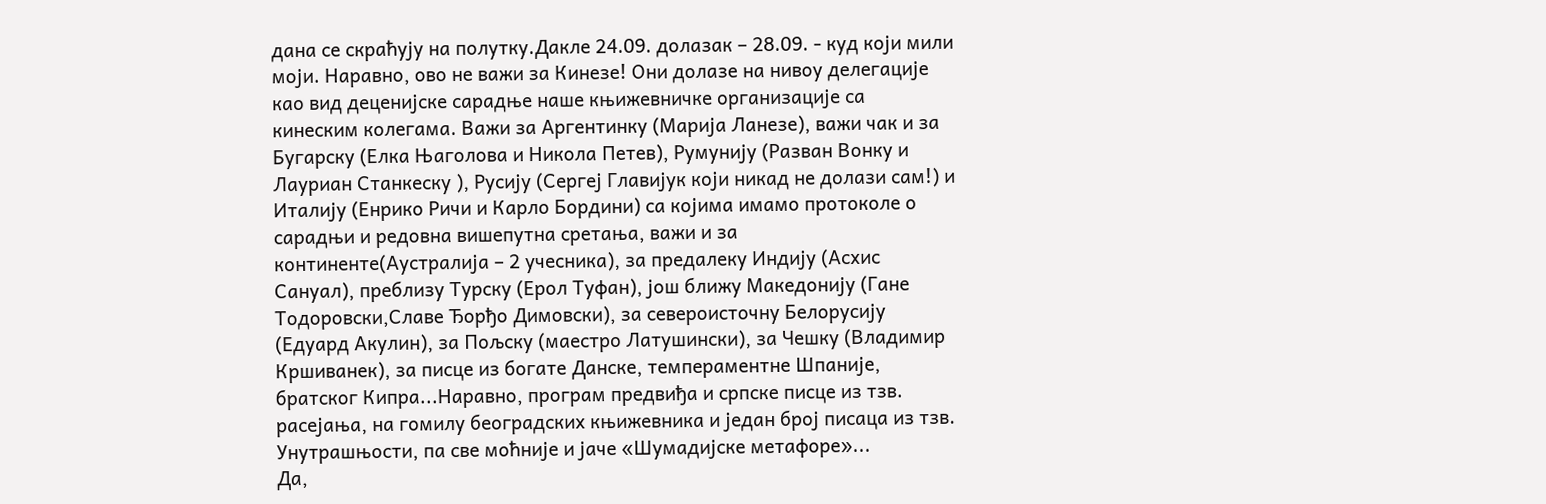дана се скраћују на полутку.Дакле 24.09. долазак – 28.09. - куд који мили моји. Наравно, ово не важи за Кинезе! Они долазе на нивоу делегације као вид деценијске сарадње наше књижевничке организације са кинеским колегама. Важи за Аргентинку (Марија Ланезе), важи чак и за Бугарску (Елка Њаголова и Никола Петев), Румунију (Разван Вонку и Лауриан Станкеску ), Русију (Сергеј Главијук који никад не долази сам!) и Италију (Енрико Ричи и Карло Бордини) са којима имамо протоколе о сарадњи и редовна вишепутна сретања, важи и за континенте(Аустралија – 2 учесника), за предалеку Индију (Асхис Сануал), преблизу Турску (Ерол Туфан), још ближу Македонију (Гане Тодоровски,Славе Ђорђо Димовски), за североисточну Белорусију (Едуард Акулин), за Пољску (маестро Латушински), за Чешку (Владимир Кршиванек), за писце из богате Данске, темпераментне Шпаније, братског Кипра...Наравно, програм предвиђа и српске писце из тзв. расејања, на гомилу београдских књижевника и један број писаца из тзв. Унутрашњости, па све моћније и јаче «Шумадијске метафоре»...
Да,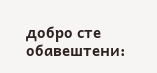добро сте обавештени: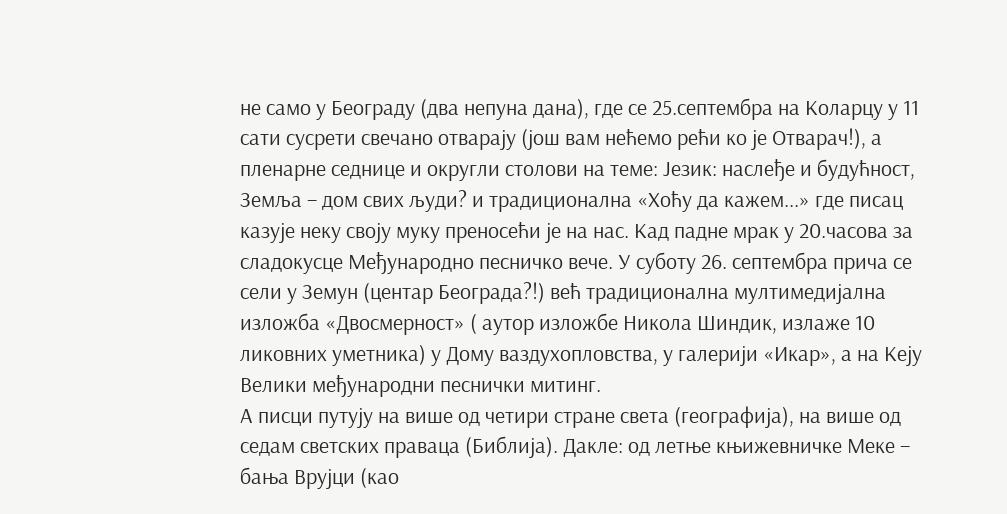не само у Београду (два непуна дана), где се 25.септембра на Коларцу у 11 сати сусрети свечано отварају (још вам нећемо рећи ко је Отварач!), а пленарне седнице и округли столови на теме: Језик: наслеђе и будућност, Земља – дом свих људи? и традиционална «Хоћу да кажем...» где писац казује неку своју муку преносећи је на нас. Кад падне мрак у 20.часова за сладокусце Међународно песничко вече. У суботу 26. септембра прича се сели у Земун (центар Београда?!) већ традиционална мултимедијална изложба «Двосмерност» ( аутор изложбе Никола Шиндик, излаже 10 ликовних уметника) у Дому ваздухопловства, у галерији «Икар», а на Кеју Велики међународни песнички митинг.
А писци путују на више од четири стране света (географија), на више од седам светских праваца (Библија). Дакле: од летње књижевничке Меке – бања Врујци (као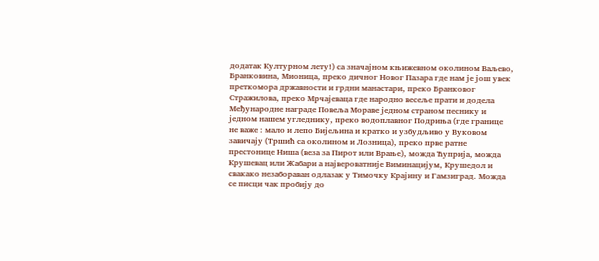додатак Културном лету!) са значајном књижевном околином Ваљево, Бранковина, Мионица, преко дичног Новог Пазара где нам је још увек преткомора државности и грдни манастари, преко Бранковог Стражилова, преко Мрчајеваца где народно весеље прати и додела Међународне награде Повеља Мораве једном страном песнику и једном нашем угледнику, преко водоплавног Подриња (где границе не важе : мало и лепо Бијељина и кратко и узбудљиво у Вуковом завичају (Тршић са околином и Лозница), преко прве ратне престонице Ниша (веза за Пирот или Врање), можда Ћуприја, можда Крушевац или Жабари а највероватније Виминацијум, Крушедол и свакако незабораван одлазак у Тимочку Крајину и Гамзиград. Можда се писци чак пробију до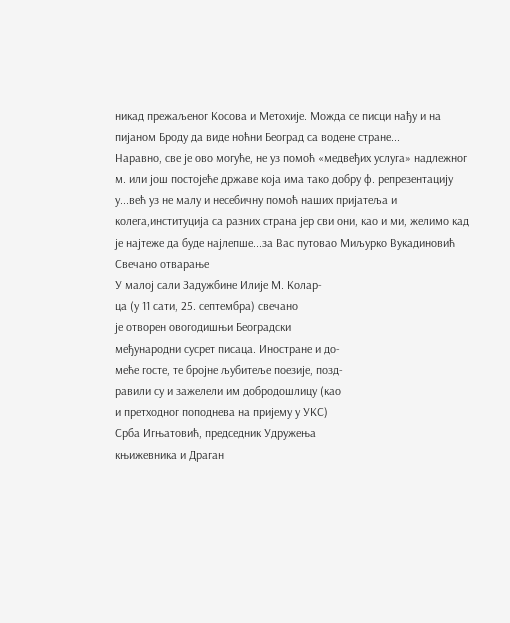никад прежаљеног Косова и Метохије. Можда се писци нађу и на пијаном Броду да виде ноћни Београд са водене стране...
Наравно, све је ово могуће, не уз помоћ «медвеђих услуга» надлежног м. или још постојеће државе која има тако добру ф. репрезентацију у...већ уз не малу и несебичну помоћ наших пријатеља и колега,институција са разних страна јер сви они, као и ми, желимо кад је најтеже да буде најлепше...за Вас путовао Миљурко Вукадиновић
Свечано отварање
У малој сали Задужбине Илије М. Колар-
ца (у 11 сати, 25. септембра) свечано
је отворен овогодишњи Београдски
међународни сусрет писаца. Иностране и до-
меће госте, те бројне љубитеље поезије, позд-
равили су и зажелели им добродошлицу (као
и претходног поподнева на пријему у УКС)
Срба Игњатовић, председник Удружења
књижевника и Драган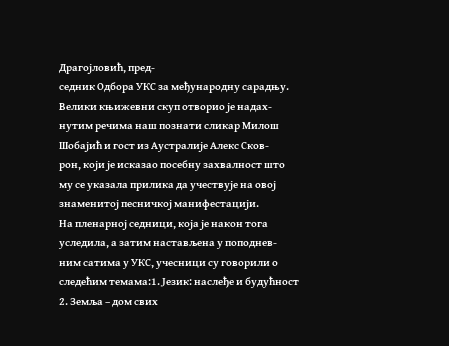Драгојловић, пред-
седник Одбора УКС за међународну сарадњу.
Велики књижевни скуп отворио је надах-
нутим речима наш познати сликар Милош
Шобајић и гост из Аустралије Алекс Сков-
рон, који је исказао посебну захвалност што
му се указала прилика да учествује на овој
знаменитој песничкој манифестацији.
На пленарној седници, која је након тога
уследила, а затим настављена у поподнев-
ним сатима у УКС, учесници су говорили о
следећим темама:1. Језик: наслеђе и будућност
2. Земља – дом свих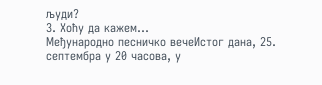људи?
3. Хоћу да кажем...
Међународно песничко вечеИстог дана, 25. септембра у 20 часова, у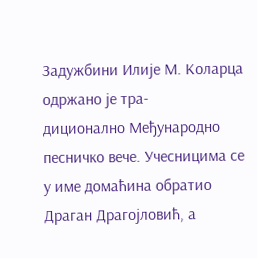Задужбини Илије М. Коларца одржано је тра-
диционално Међународно песничко вече. Учесницима се у име домаћина обратио
Драган Драгојловић, а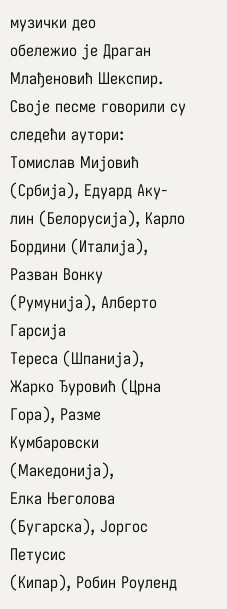музички део
обележио је Драган Млађеновић Шекспир.
Своје песме говорили су следећи аутори:
Томислав Мијовић (Србија), Едуард Аку-
лин (Белорусија), Карло Бордини (Италија),
Разван Вонку (Румунија), Алберто Гарсија
Тереса (Шпанија), Жарко Ђуровић (Црна
Гора), Разме Кумбаровски (Македонија),
Елка Његолова (Бугарска), Јоргос Петусис
(Кипар), Робин Роуленд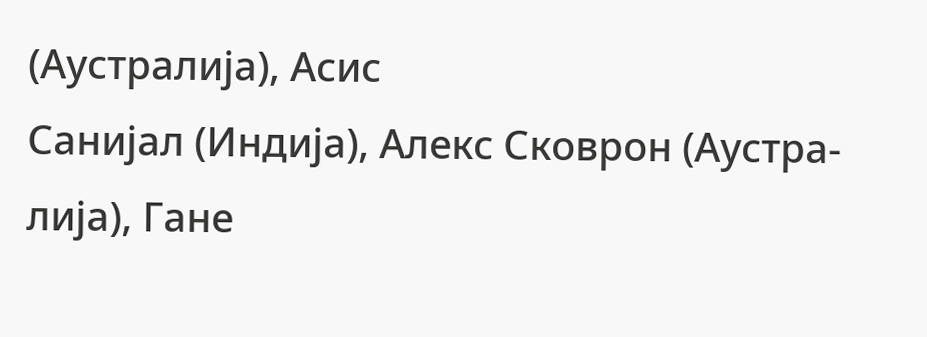(Аустралија), Асис
Санијал (Индија), Алекс Сковрон (Аустра-
лија), Гане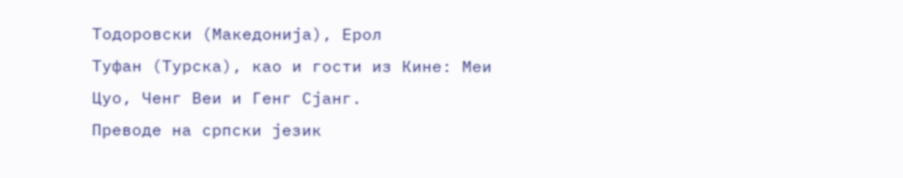Тодоровски (Македонија), Ерол
Туфан (Турска), као и гости из Кине: Меи
Цуо, Ченг Веи и Генг Сјанг.
Преводе на српски језик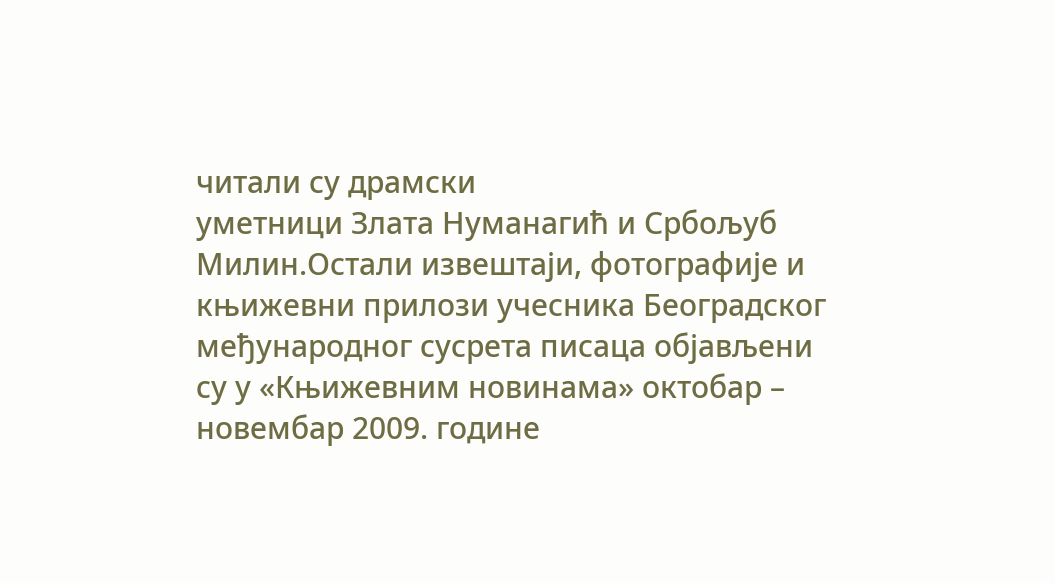читали су драмски
уметници Злата Нуманагић и Србољуб Милин.Остали извештаји, фотографије и књижевни прилози учесника Београдског међународног сусрета писаца објављени су у «Књижевним новинама» октобар – новембар 2009. године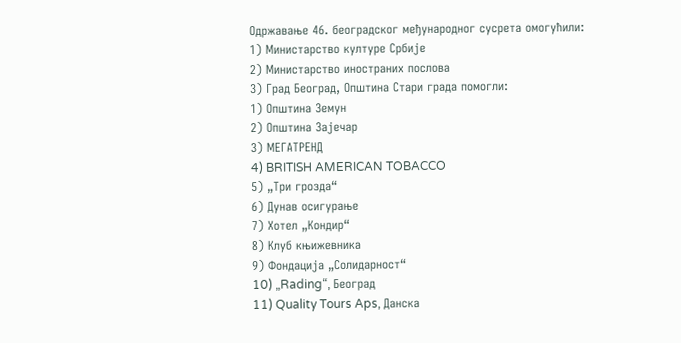Одржавање 46. београдског међународног сусрета омогућили:
1) Министарство културе Србије
2) Министарство иностраних послова
3) Град Београд, Општина Стари града помогли:
1) Општина Земун
2) Општина Зајечар
3) МЕГАТРЕНД
4) BRITISH AMERICAN TOBACCO
5) „Три грозда“
6) Дунав осигурање
7) Хотел „Кондир“
8) Клуб књижевника
9) Фондација „Солидарност“
10) „Rading“, Београд
11) Quality Tours Aps, Данска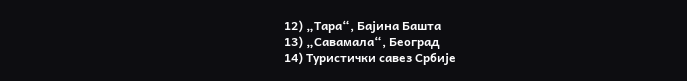12) „Тара“, Бајина Башта
13) „Савамала“, Београд
14) Туристички савез Србије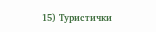15) Туристички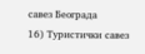савез Београда
16) Туристички савез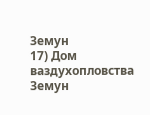Земун
17) Дом ваздухопловства Земун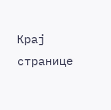Крај странице